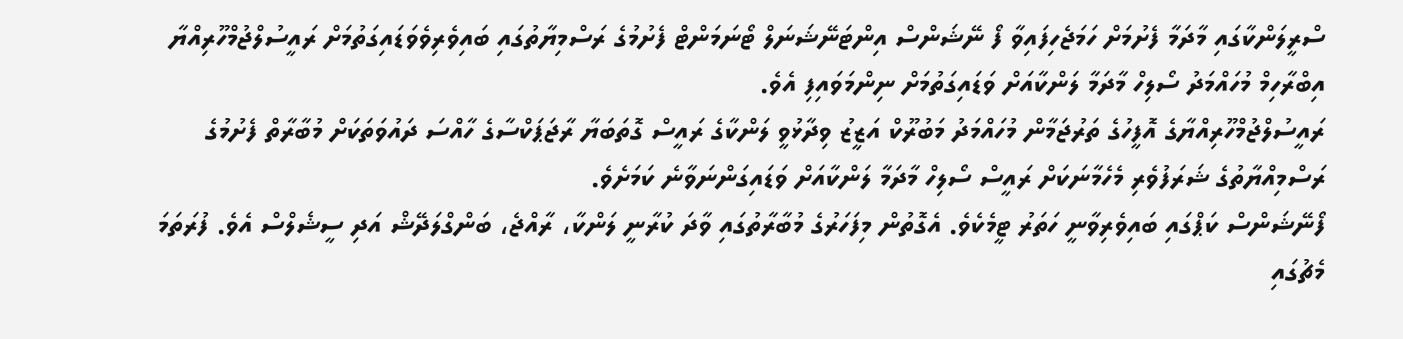ސްރީލަންކާގައި މާދަމާ ފެށުމަށް ހަމަޖެހިފައިވާ ފޯ ނޭޝަންސް އިންޓަނޭޝަނަލް ޓޯނަމަންޓް ފެށުމުގެ ރަސްމިޔާތުގައި ބައިވެރިވެވަޑައިގަތުމަށް ރައީސުލްޖުމްހޫރިއްޔާ އިބްރާހިމް މުހައްމަދު ސޯލިހް މާދަމާ ލަންކާއަށް ވަޑައިގަތުމަށް ނިންމަވައިފި އެވެ.
ރައީސުލްޖުމްހޫރިއްޔާގެ އޮފީހުގެ ތަރުޖަމާން މުހައްމަދު މަބުރޫކް އަޒީޒު ވިދާޅުވީ ލަންކާގެ ރައީސް ގޮތަބަޔާ ރާޖަޕަކްސާގެ ހާއްސަ ދައުވަތަކަށް މުބާރާތް ފެށުމުގެ ރަސްމިއްޔާތުގެ ޝަރަފުވެރި މެހެމާނަކަށް ރައީސް ސޯލިހް މާދަމާ ލަންކާއަށް ވަޑައިގަންނަވާނެ ކަމަށެވެ.
ފޯނޭޝަންސް ކަޕްގައި ބައިވެރިވާނީ ހަތަރު ޓީމެކެވެ. އެގޮތުން މިފަހަރުގެ މުބާރާތުގައި ވާދަ ކުރާނީ ލަންކާ، ރާއްޖެ، ބަންގްލަދޭޝް އަދި ސީޝެލްސް އެވެ. ފުރަތަމަ މެޗުގައި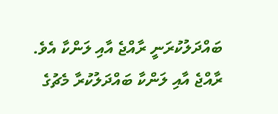ބައްދަލުކުރަނީ ރާއްޖެ އާއި ލަންކާ އެވެ.
ރާއްޖެ އާއި ލަންކާ ބައްދަލުކުރާ މެޗުގެ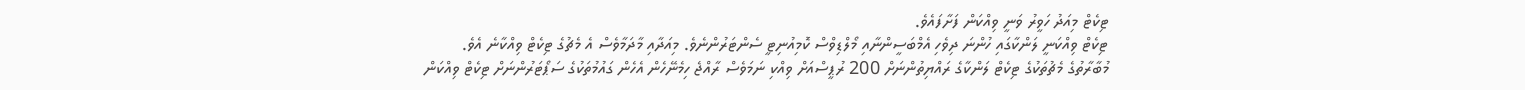ޓިކެޓް މިއަދު ހަވީރު ވަނީ ވިއްކަން ފަށާފައެވެ.
ޓިކެޓް ވިއްކަނީ ލަންކާގައި ހުންނަ ދިވެހި އެމްބަސީންނާއި މޯލްޑިވްސް ކޮމިއުނިޓީ ސެންޓަރުންނެވެ. މިއަދާއި މާދަމާވެސް އެ މެޗުގެ ޓިކެޓް ވިއްކާނެ އެވެ.
މުބާރާތުގެ މެޗުތަކުގެ ޓިކެޓް ލަންކާގެ ރައްޔިތުންނަށް 200 ރުޕީސްއަށް ވިއްކި ނަމަވެސް ރާއްޖެ ހިމެނޭހެން އެހެން ގައުމުތަކުގެ ސަޕޯޓަރުންނަށް ޓިކެޓް ވިއްކަން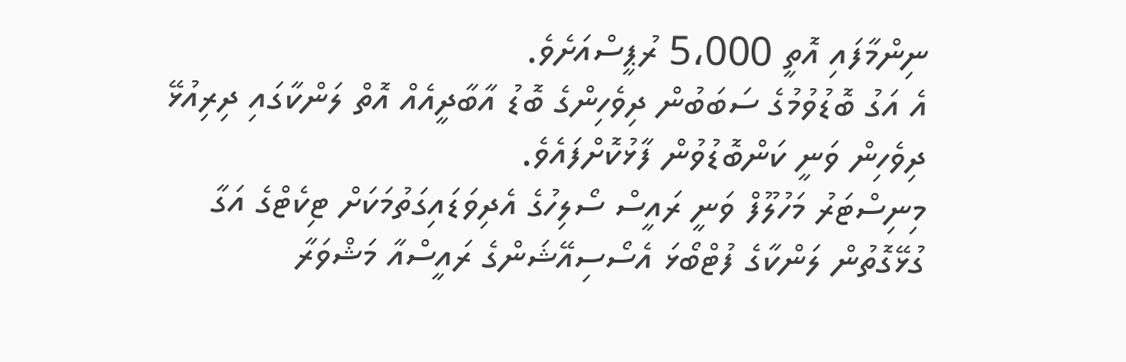ނިންމާފައި އޮތީ 5،000 ރުޕީސްއަށެވެ.
އެ އަގު ބޮޑުވުމުގެ ސަބަބުން ދިވެހިންގެ ބޮޑު އާބާދީއެއް އޮތް ލަންކާގައި ދިރިއުޅޭ ދިވެހިން ވަނީ ކަންބޮޑުވުން ފާޅުކޮށްފައެވެ.
މިނިސްޓަރު މަހުލޫފް ވަނީ ރައީސް ސޯލިހުގެ އެދިވަޑައިގަތުމަކަށް ޓިކެޓްގެ އަގާ ގުޅޭގޮތުން ލަންކާގެ ފުޓްބޯޅަ އެސޯސިއޭޝަންގެ ރައީސްއާ މަޝްވަރާ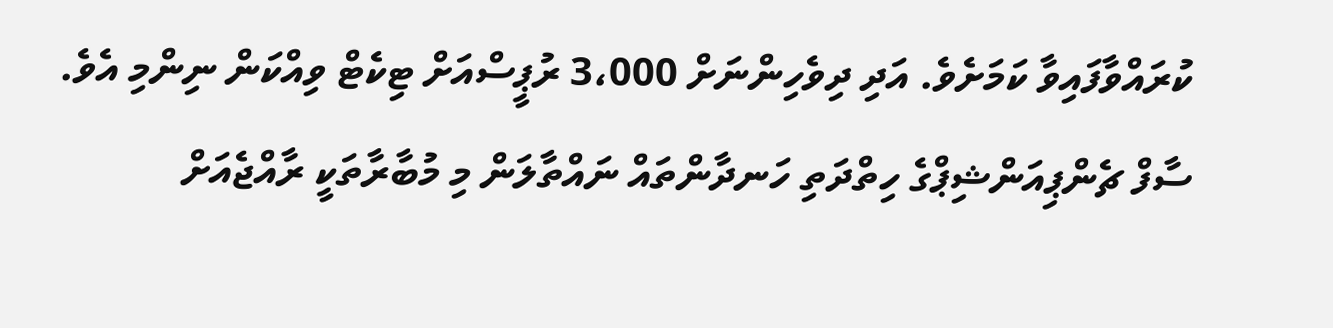ކުރައްވާފައިވާ ކަމަށެވެ. އަދި ދިވެހިންނަށް 3،000 ރުޕީސްއަށް ޓިކެޓް ވިއްކަން ނިންމި އެވެ.
ސާފް ޗެންޕިއަންޝިޕްގެ ހިތްދަތި ހަނދާންތައް ނައްތާލަން މި މުބާރާތަކީ ރާއްޖެއަށް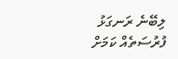ލިބޭނެ ރަނގަޅު ފުރުސަތެއް ކަމަށް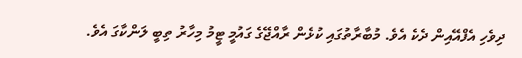ދިވެހި އެފްއޭއިން ދެކެ އެވެ. މުބާރާތުގައި ކުޅެން ރާއްޖޭގެ ގައުމީ ޓީމު މިހާރު ތިބީ ލަންކާގަ އެވެ.